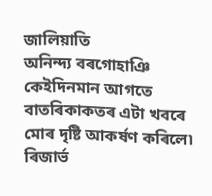জালিয়াতি
অনিন্দ্য বৰগোহাঞি
কেইদিনমান আগতে বাতৰিকাকতৰ এটা খবৰে মোৰ দৃষ্টি আকর্ষণ কৰিলে৷ ৰিজার্ভ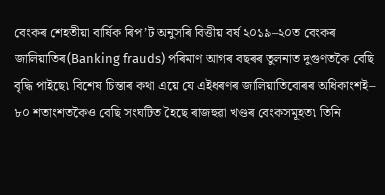বেংকৰ শেহতীয়া বার্ষিক ৰিপ’ট অনুসৰি বিত্তীয় বর্ষ ২০১৯–২০ত বেংকৰ জালিয়াতিৰ(Banking frauds) পৰিমাণ আগৰ বছৰৰ তুলনাত দুগুণতকৈ বেছি বৃদ্ধি পাইছে৷ বিশেষ চিন্তাৰ কথা এয়ে যে এইধৰণৰ জালিয়াতিবোৰৰ অধিকাংশই– ৮০ শতাংশতকৈও বেছি সংঘটিত হৈছে ৰাজহুৱা খণ্ডৰ বেংকসমূহত৷ তিনি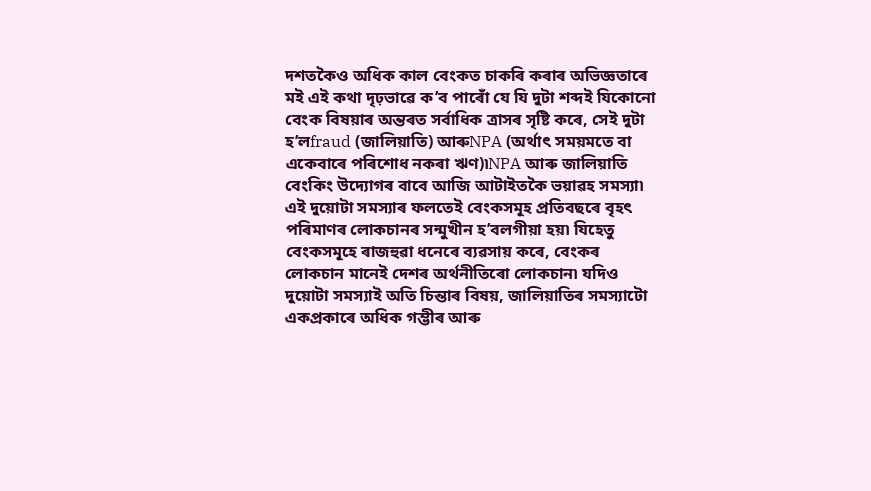দশতকৈও অধিক কাল বেংকত চাকৰি কৰাৰ অভিজ্ঞতাৰে মই এই কথা দৃঢ়ভাৱে ক’ব পাৰোঁ যে যি দুটা শব্দই যিকোনো বেংক বিষয়াৰ অন্তৰত সর্বাধিক ত্রাসৰ সৃষ্টি কৰে, সেই দুটা হ’লfraud (জালিয়াতি) আৰুNPA (অর্থাৎ সময়মতে বা একেবাৰে পৰিশোধ নকৰা ঋণ)৷NPA আৰু জালিয়াতি বেংকিং উদ্যোগৰ বাবে আজি আটাইতকৈ ভয়াৱহ সমস্যা৷ এই দুয়োটা সমস্যাৰ ফলতেই বেংকসমূহ প্রতিবছৰে বৃহৎ পৰিমাণৰ লোকচানৰ সন্মুখীন হ’বলগীয়া হয়৷ যিহেতু বেংকসমূহে ৰাজহুৱা ধনেৰে ব্যৱসায় কৰে, বেংকৰ লোকচান মানেই দেশৰ অর্থনীতিৰো লোকচান৷ যদিও দুয়োটা সমস্যাই অতি চিন্তাৰ বিষয়, জালিয়াতিৰ সমস্যাটো একপ্রকাৰে অধিক গম্ভীৰ আৰু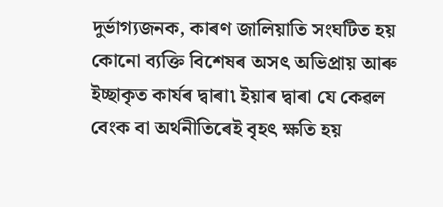দুর্ভাগ্যজনক, কাৰণ জালিয়াতি সংঘটিত হয় কোনো ব্যক্তি বিশেষৰ অসৎ অভিপ্রায় আৰু ইচ্ছাকৃত কার্যৰ দ্বাৰা৷ ইয়াৰ দ্বাৰা যে কেৱল বেংক বা অর্থনীতিৰেই বৃহৎ ক্ষতি হয়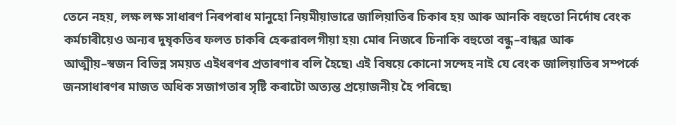তেনে নহয়, লক্ষ লক্ষ সাধাৰণ নিৰপৰাধ মানুহো নিয়মীয়াভাৱে জালিয়াতিৰ চিকাৰ হয় আৰু আনকি বহুতো নির্দোষ বেংক কর্মচাৰীয়েও অন্যৰ দুষৃকতিৰ ফলত চাকৰি হেৰুৱাবলগীয়া হয়৷ মোৰ নিজৰে চিনাকি বহুতো বন্ধু–বান্ধৱ আৰু আত্মীয়–স্বজন বিভিন্ন সময়ত এইধৰণৰ প্রতাৰণাৰ বলি হৈছে৷ এই বিষয়ে কোনো সন্দেহ নাই যে বেংক জালিয়াতিৰ সম্পর্কে জনসাধাৰণৰ মাজত অধিক সজাগতাৰ সৃষ্টি কৰাটো অত্যন্ত প্রয়োজনীয় হৈ পৰিছে৷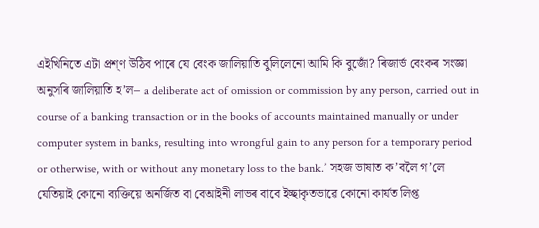এইখিনিতে এটা প্রশ্ণ উঠিব পাৰে যে বেংক জালিয়াতি বুলিলেনো আমি কি বুজোঁ? ৰিজার্ভ বেংকৰ সংজ্ঞা অনুসৰি জালিয়াতি হ’ল– a deliberate act of omission or commission by any person, carried out in course of a banking transaction or in the books of accounts maintained manually or under computer system in banks, resulting into wrongful gain to any person for a temporary period or otherwise, with or without any monetary loss to the bank.’ সহজ ভাষাত ক’বলৈ গ’লে যেতিয়াই কোনো ব্যক্তিয়ে অনর্জিত বা বেআইনী লাভৰ বাবে ইচ্ছাকৃতভাৱে কোনো কার্যত লিপ্ত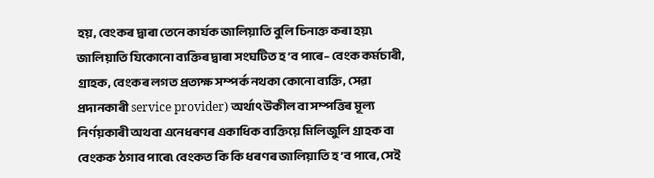হয়, বেংকৰ দ্বাৰা তেনে কার্যক জালিয়াতি বুলি চিনাক্ত কৰা হয়৷ জালিয়াতি যিকোনো ব্যক্তিৰ দ্বাৰা সংঘটিত হ’ব পাৰে– বেংক কর্মচাৰী, গ্রাহক, বেংকৰ লগত প্রত্যক্ষ সম্পর্ক নথকা কোনো ব্যক্তি, সেৱা প্রদানকাৰী service provider) অর্থাৎ উকীল বা সম্পত্তিৰ মূল্য নির্ণয়কাৰী অথবা এনেধৰণৰ একাধিক ব্যক্তিয়ে মিলিজুলি গ্রাহক বা বেংকক ঠগাব পাৰে৷ বেংকত কি কি ধৰণৰ জালিয়াতি হ’ব পাৰে, সেই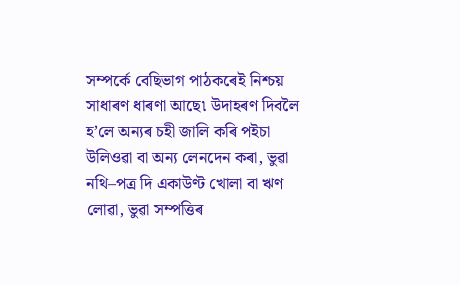সম্পর্কে বেছিভাগ পাঠকৰেই নিশ্চয় সাধাৰণ ধাৰণা আছে৷ উদাহৰণ দিবলৈ হ’লে অন্যৰ চহী জালি কৰি পইচা উলিওৱা বা অন্য লেনদেন কৰা, ভুৱা নথি–পত্র দি একাউণ্ট খোলা বা ঋণ লোৱা, ভুৱা সম্পত্তিৰ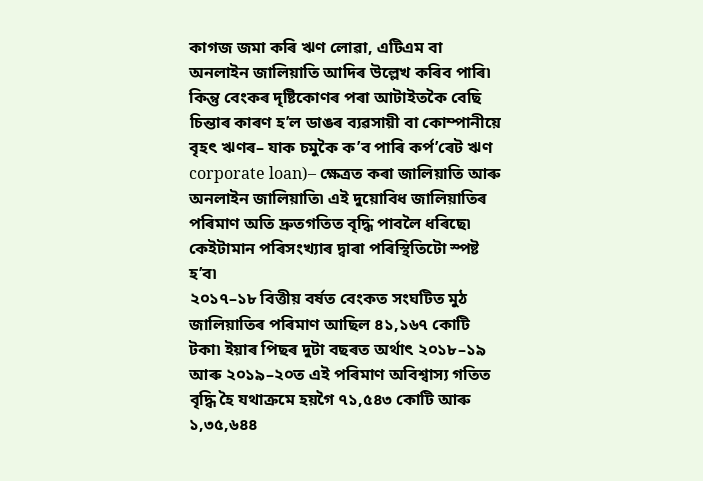কাগজ জমা কৰি ঋণ লোৱা, এটিএম বা অনলাইন জালিয়াতি আদিৰ উল্লেখ কৰিব পাৰি৷ কিন্তু বেংকৰ দৃষ্টিকোণৰ পৰা আটাইতকৈ বেছি চিন্তাৰ কাৰণ হ’ল ডাঙৰ ব্যৱসায়ী বা কোম্পানীয়ে বৃহৎ ঋণৰ– যাক চমুকৈ ক’ব পাৰি কর্প’ৰেট ঋণ corporate loan)– ক্ষেত্রত কৰা জালিয়াতি আৰু অনলাইন জালিয়াতি৷ এই দুয়োবিধ জালিয়াতিৰ পৰিমাণ অতি দ্রুতগতিত বৃদ্ধি পাবলৈ ধৰিছে৷ কেইটামান পৰিসংখ্যাৰ দ্বাৰা পৰিস্থিতিটো স্পষ্ট হ’ব৷
২০১৭–১৮ বিত্তীয় বর্ষত বেংকত সংঘটিত মুঠ জালিয়াতিৰ পৰিমাণ আছিল ৪১,১৬৭ কোটি টকা৷ ইয়াৰ পিছৰ দুটা বছৰত অর্থাৎ ২০১৮–১৯ আৰু ২০১৯–২০ত এই পৰিমাণ অবিশ্বাস্য গতিত বৃদ্ধি হৈ যথাক্রমে হয়গৈ ৭১,৫৪৩ কোটি আৰু ১,৩৫,৬৪৪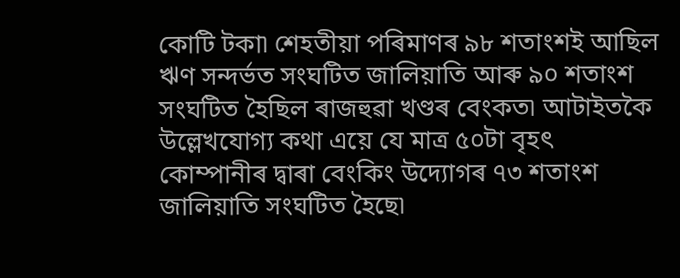কোটি টকা৷ শেহতীয়া পৰিমাণৰ ৯৮ শতাংশই আছিল ঋণ সন্দর্ভত সংঘটিত জালিয়াতি আৰু ৯০ শতাংশ সংঘটিত হৈছিল ৰাজহুৱা খণ্ডৰ বেংকত৷ আটাইতকৈ উল্লেখযোগ্য কথা এয়ে যে মাত্র ৫০টা বৃহৎ কোম্পানীৰ দ্বাৰা বেংকিং উদ্যোগৰ ৭৩ শতাংশ জালিয়াতি সংঘটিত হৈছে৷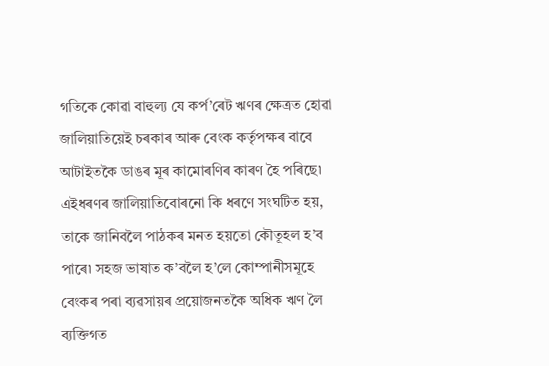গতিকে কোৱা বাহুল্য যে কর্প’ৰেট ঋণৰ ক্ষেত্রত হোৱা জালিয়াতিয়েই চৰকাৰ আৰু বেংক কর্তৃপক্ষৰ বাবে আটাইতকৈ ডাঙৰ মূৰ কামোৰণিৰ কাৰণ হৈ পৰিছে৷ এইধৰণৰ জালিয়াতিবোৰনো কি ধৰণে সংঘটিত হয়, তাকে জানিবলৈ পাঠকৰ মনত হয়তো কৌতূহল হ’ব পাৰে৷ সহজ ভাষাত ক’বলৈ হ’লে কোম্পানীসমূহে বেংকৰ পৰা ব্যৱসায়ৰ প্রয়োজনতকৈ অধিক ঋণ লৈ ব্যক্তিগত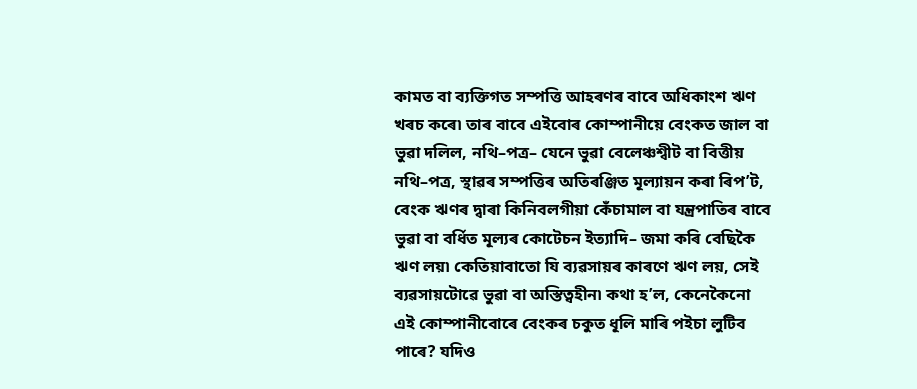কামত বা ব্যক্তিগত সম্পত্তি আহৰণৰ বাবে অধিকাংশ ঋণ খৰচ কৰে৷ তাৰ বাবে এইবোৰ কোম্পানীয়ে বেংকত জাল বা ভুৱা দলিল, নথি–পত্র– যেনে ভুৱা বেলেঞ্চশ্বীট বা বিত্তীয় নথি–পত্র, স্থাৱৰ সম্পত্তিৰ অতিৰঞ্জিত মূল্যায়ন কৰা ৰিপ’ট, বেংক ঋণৰ দ্বাৰা কিনিবলগীয়া কেঁচামাল বা যন্ত্রপাতিৰ বাবে ভুৱা বা বর্ধিত মূল্যৰ কোটেচন ইত্যাদি– জমা কৰি বেছিকৈ ঋণ লয়৷ কেতিয়াবাতো যি ব্যৱসায়ৰ কাৰণে ঋণ লয়, সেই ব্যৱসায়টোৱে ভুৱা বা অস্তিত্বহীন৷ কথা হ’ল, কেনেকৈনো এই কোম্পানীবোৰে বেংকৰ চকুত ধূলি মাৰি পইচা লুটিব পাৰে? যদিও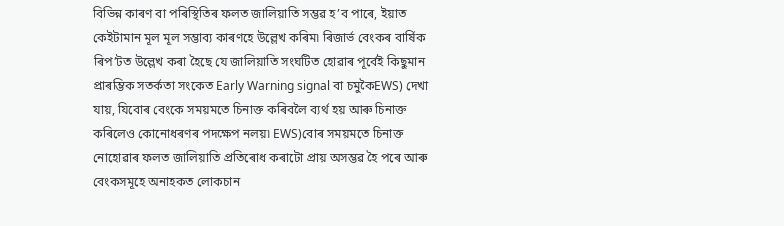বিভিন্ন কাৰণ বা পৰিস্থিতিৰ ফলত জালিয়াতি সম্ভৱ হ’ব পাৰে, ইয়াত কেইটামান মূল মূল সম্ভাব্য কাৰণহে উল্লেখ কৰিম৷ ৰিজার্ভ বেংকৰ বার্ষিক ৰিপ’টত উল্লেখ কৰা হৈছে যে জালিয়াতি সংঘটিত হোৱাৰ পূর্বেই কিছুমান প্রাৰম্ভিক সতর্কতা সংকেত Early Warning signal বা চমুকৈEWS) দেখা যায়, যিবোৰ বেংকে সময়মতে চিনাক্ত কৰিবলৈ ব্যর্থ হয় আৰু চিনাক্ত কৰিলেও কোনোধৰণৰ পদক্ষেপ নলয়৷ EWS)বোৰ সময়মতে চিনাক্ত নোহোৱাৰ ফলত জালিয়াতি প্রতিৰোধ কৰাটো প্রায় অসম্ভৱ হৈ পৰে আৰু বেংকসমূহে অনাহকত লোকচান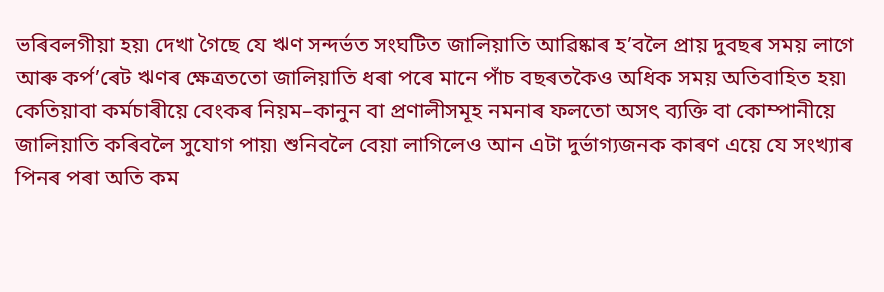ভৰিবলগীয়া হয়৷ দেখা গৈছে যে ঋণ সন্দর্ভত সংঘটিত জালিয়াতি আৱিষ্কাৰ হ’বলৈ প্রায় দুবছৰ সময় লাগে আৰু কর্প’ৰেট ঋণৰ ক্ষেত্রততো জালিয়াতি ধৰা পৰে মানে পাঁচ বছৰতকৈও অধিক সময় অতিবাহিত হয়৷ কেতিয়াবা কর্মচাৰীয়ে বেংকৰ নিয়ম–কানুন বা প্রণালীসমূহ নমনাৰ ফলতো অসৎ ব্যক্তি বা কোম্পানীয়ে জালিয়াতি কৰিবলৈ সুযোগ পায়৷ শুনিবলৈ বেয়া লাগিলেও আন এটা দুর্ভাগ্যজনক কাৰণ এয়ে যে সংখ্যাৰ পিনৰ পৰা অতি কম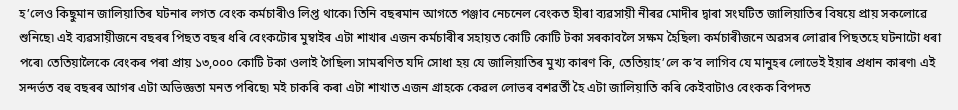হ’লেও কিছুমান জালিয়াতিৰ ঘটনাৰ লগত বেংক কর্মচাৰীও লিপ্ত থাকে৷ তিনি বছৰমান আগতে পঞ্জাব নেচনেল বেংকত হীৰা ব্যৱসায়ী নীৰৱ মোদীৰ দ্বাৰা সংঘটিত জালিয়াতিৰ বিষয়ে প্রায় সকলোৱে শুনিছে৷ এই ব্যৱসায়ীজনে বছৰৰ পিছত বছৰ ধৰি বেংকটোৰ মুম্বাইৰ এটা শাখাৰ এজন কর্মচাৰীৰ সহায়ত কোটি কোটি টকা সৰকাবলৈ সক্ষম হৈছিল৷ কর্মচাৰীজনে অৱসৰ লোৱাৰ পিছতহে ঘটনাটো ধৰা পৰে৷ তেতিয়ালৈকে বেংকৰ পৰা প্রায় ১৩,০০০ কোটি টকা ওলাই গৈছিল৷ সামৰণিত যদি সোধা হয় যে জালিয়াতিৰ মুখ্য কাৰণ কি, তেতিয়াহ’লে ক’ব লাগিব যে মানুহৰ লোভেই ইয়াৰ প্রধান কাৰণ৷ এই সন্দর্ভত বহু বছৰৰ আগৰ এটা অভিজ্ঞতা মনত পৰিছে৷ মই চাকৰি কৰা এটা শাখাত এজন গ্রাহকে কেৱল লোভৰ বশৱর্তী হৈ এটা জালিয়াতি কৰি কেইবাটাও বেংকক বিপদত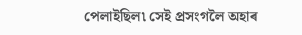পেলাইছিল৷ সেই প্রসংগলৈ অহাৰ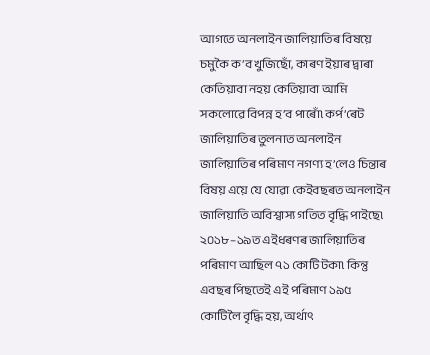আগতে অনলাইন জালিয়াতিৰ বিষয়ে চমুকৈ ক’ব খুজিছোঁ, কাৰণ ইয়াৰ দ্বাৰা কেতিয়াবা নহয় কেতিয়াবা আমি সকলোৱে বিপন্ন হ’ব পাৰোঁ৷ কর্প’ৰেট জালিয়াতিৰ তুলনাত অনলাইন জালিয়াতিৰ পৰিমাণ নগণ্য হ’লেও চিন্তাৰ বিষয় এয়ে যে যোৱা কেইবছৰত অনলাইন জালিয়াতি অবিশ্বাস্য গতিত বৃদ্ধি পাইছে৷ ২০১৮–১৯ত এইধৰণৰ জালিয়াতিৰ পৰিমাণ আছিল ৭১ কোটি টকা৷ কিন্তু এবছৰ পিছতেই এই পৰিমাণ ১৯৫ কোটিলৈ বৃদ্ধি হয়, অর্থাৎ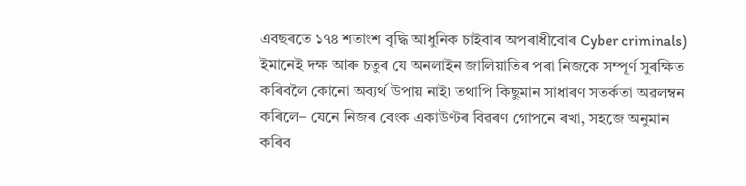এবছৰতে ১৭৪ শতাংশ বৃদ্ধি আধুনিক চাইবাৰ অপৰাধীবোৰ Cyber criminals) ইমানেই দক্ষ আৰু চতুৰ যে অনলাইন জালিয়াতিৰ পৰা নিজকে সম্পূর্ণ সুৰক্ষিত কৰিবলৈ কোনো অব্যর্থ উপায় নাই৷ তথাপি কিছুমান সাধাৰণ সতর্কতা অৱলম্বন কৰিলে– যেনে নিজৰ বেংক একাউণ্টৰ বিৱৰণ গোপনে ৰখা, সহজে অনুমান কৰিব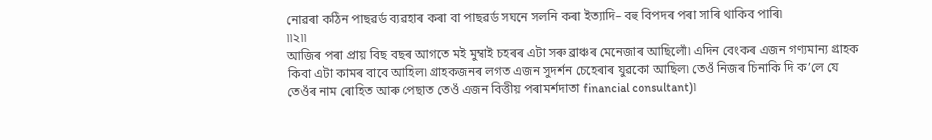নোৱৰা কঠিন পাছৱর্ড ব্যৱহাৰ কৰা বা পাছৱর্ড সঘনে সলনি কৰা ইত্যাদি– বহু বিপদৰ পৰা সাৰি থাকিব পাৰি৷
৷৷২৷৷
আজিৰ পৰা প্রায় বিছ বছৰ আগতে মই মুম্বাই চহৰৰ এটা সৰু ব্রাঞ্চৰ মেনেজাৰ আছিলোঁ৷ এদিন বেংকৰ এজন গণ্যমান্য গ্রাহক কিবা এটা কামৰ বাবে আহিল৷ গ্রাহকজনৰ লগত এজন সুদর্শন চেহেৰাৰ যুৱকো আছিল৷ তেওঁ নিজৰ চিনাকি দি ক’লে যে তেওঁৰ নাম ৰোহিত আৰু পেছাত তেওঁ এজন বিত্তীয় পৰামর্শদাতা financial consultant)৷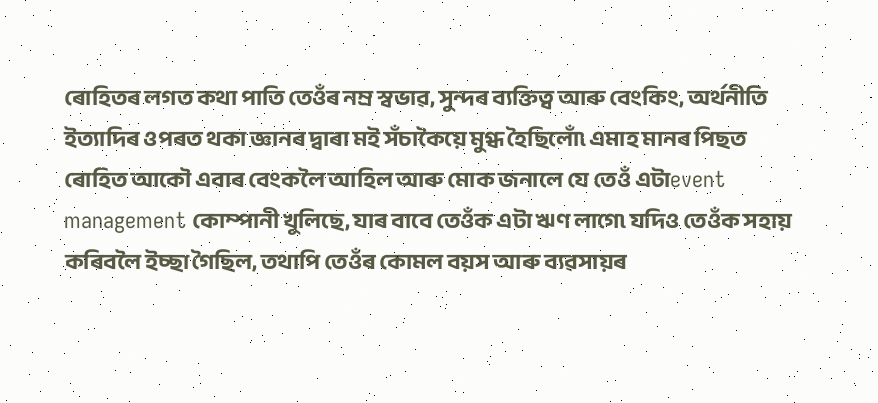ৰোহিতৰ লগত কথা পাতি তেওঁৰ নম্র স্বভাৱ, সুন্দৰ ব্যক্তিত্ব আৰু বেংকিং, অর্থনীতি ইত্যাদিৰ ওপৰত থকা জ্ঞানৰ দ্বাৰা মই সঁচাকৈয়ে মুগ্ধ হৈছিলোঁ৷ এমাহ মানৰ পিছত ৰোহিত আকৌ এবাৰ বেংকলৈ আহিল আৰু মোক জনালে যে তেওঁ এটাevent management কোম্পানী খুলিছে, যাৰ বাবে তেওঁক এটা ঋণ লাগে৷ যদিও তেওঁক সহায় কৰিবলৈ ইচ্ছা গৈছিল, তথাপি তেওঁৰ কোমল বয়স আৰু ব্যৱসায়ৰ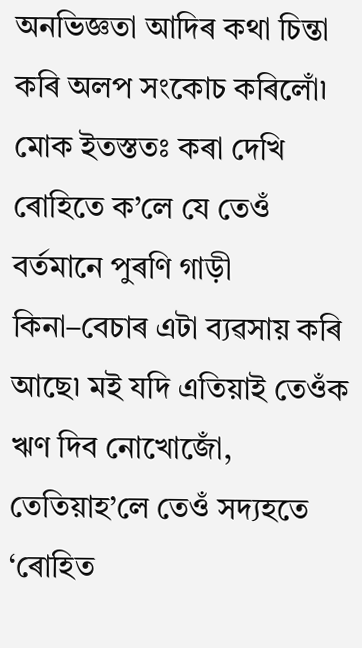অনভিজ্ঞতা আদিৰ কথা চিন্তা কৰি অলপ সংকোচ কৰিলোঁ৷ মোক ইতস্ততঃ কৰা দেখি ৰোহিতে ক’লে যে তেওঁ বর্তমানে পুৰণি গাড়ী কিনা–বেচাৰ এটা ব্যৱসায় কৰি আছে৷ মই যদি এতিয়াই তেওঁক ঋণ দিব নোখোজোঁ, তেতিয়াহ’লে তেওঁ সদ্যহতে ‘ৰোহিত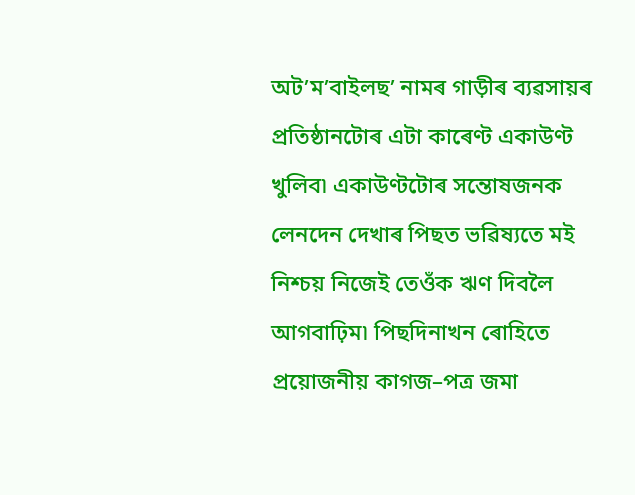অট’ম’বাইলছ’ নামৰ গাড়ীৰ ব্যৱসায়ৰ প্রতিষ্ঠানটোৰ এটা কাৰেণ্ট একাউণ্ট খুলিব৷ একাউণ্টটোৰ সন্তোষজনক লেনদেন দেখাৰ পিছত ভৱিষ্যতে মই নিশ্চয় নিজেই তেওঁক ঋণ দিবলৈ আগবাঢ়িম৷ পিছদিনাখন ৰোহিতে প্রয়োজনীয় কাগজ–পত্র জমা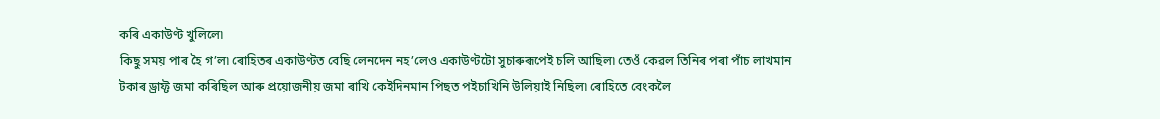কৰি একাউণ্ট খুলিলে৷
কিছু সময় পাৰ হৈ গ’ল৷ ৰোহিতৰ একাউণ্টত বেছি লেনদেন নহ’লেও একাউণ্টটো সুচাৰুৰূপেই চলি আছিল৷ তেওঁ কেৱল তিনিৰ পৰা পাঁচ লাখমান টকাৰ ড্রাফ্ট জমা কৰিছিল আৰু প্রয়োজনীয় জমা ৰাখি কেইদিনমান পিছত পইচাখিনি উলিয়াই নিছিল৷ ৰোহিতে বেংকলৈ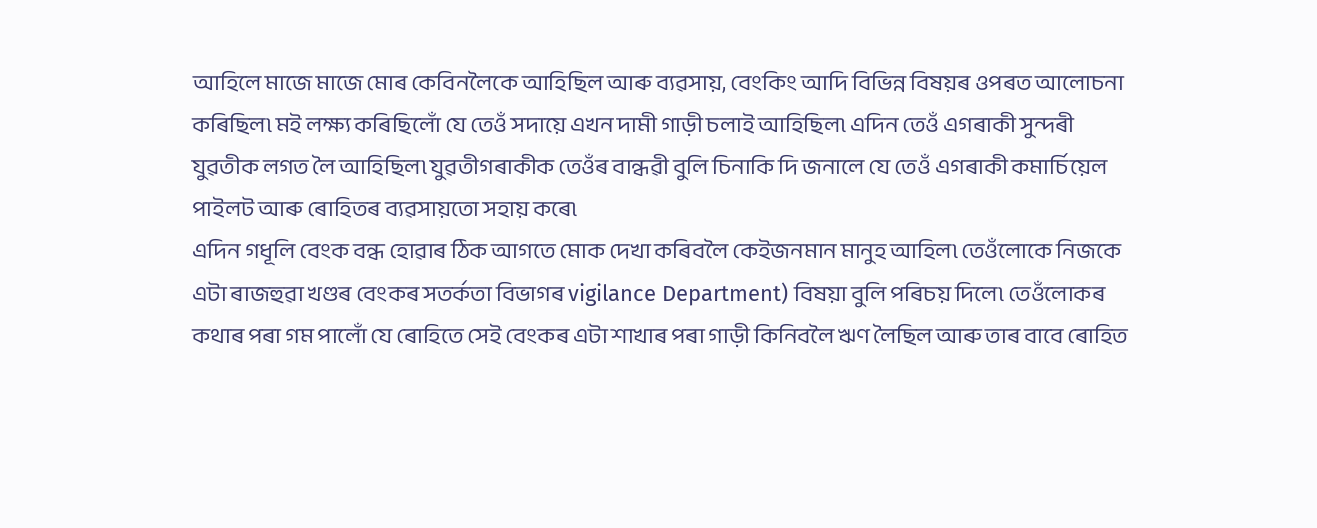আহিলে মাজে মাজে মোৰ কেবিনলৈকে আহিছিল আৰু ব্যৱসায়, বেংকিং আদি বিভিন্ন বিষয়ৰ ওপৰত আলোচনা কৰিছিল৷ মই লক্ষ্য কৰিছিলোঁ যে তেওঁ সদায়ে এখন দামী গাড়ী চলাই আহিছিল৷ এদিন তেওঁ এগৰাকী সুন্দৰী যুৱতীক লগত লৈ আহিছিল৷ যুৱতীগৰাকীক তেওঁৰ বান্ধৱী বুলি চিনাকি দি জনালে যে তেওঁ এগৰাকী কমার্চিয়েল পাইলট আৰু ৰোহিতৰ ব্যৱসায়তো সহায় কৰে৷
এদিন গধূলি বেংক বন্ধ হোৱাৰ ঠিক আগতে মোক দেখা কৰিবলৈ কেইজনমান মানুহ আহিল৷ তেওঁলোকে নিজকে এটা ৰাজহুৱা খণ্ডৰ বেংকৰ সতর্কতা বিভাগৰ vigilance Department) বিষয়া বুলি পৰিচয় দিলে৷ তেওঁলোকৰ কথাৰ পৰা গম পালোঁ যে ৰোহিতে সেই বেংকৰ এটা শাখাৰ পৰা গাড়ী কিনিবলৈ ঋণ লৈছিল আৰু তাৰ বাবে ৰোহিত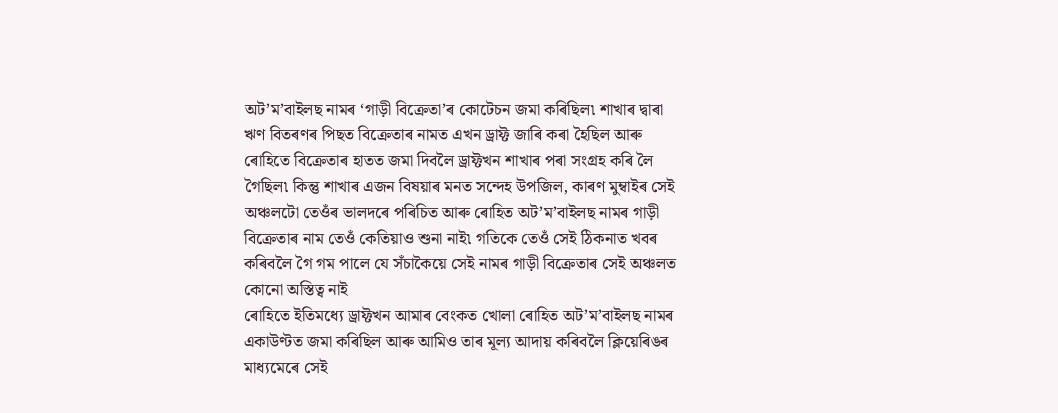অট’ম’বাইলছ নামৰ ‘গাড়ী বিক্রেতা’ৰ কোটেচন জমা কৰিছিল৷ শাখাৰ দ্বাৰা ঋণ বিতৰণৰ পিছত বিক্রেতাৰ নামত এখন ড্রাফ্ট জাৰি কৰা হৈছিল আৰু ৰোহিতে বিক্রেতাৰ হাতত জমা দিবলৈ ড্রাফ্টখন শাখাৰ পৰা সংগ্রহ কৰি লৈ গৈছিল৷ কিন্তু শাখাৰ এজন বিষয়াৰ মনত সন্দেহ উপজিল, কাৰণ মুম্বাইৰ সেই অঞ্চলটো তেওঁৰ ভালদৰে পৰিচিত আৰু ৰোহিত অট’ম’বাইলছ নামৰ গাড়ী বিক্রেতাৰ নাম তেওঁ কেতিয়াও শুনা নাই৷ গতিকে তেওঁ সেই ঠিকনাত খবৰ কৰিবলৈ গৈ গম পালে যে সঁচাকৈয়ে সেই নামৰ গাড়ী বিক্রেতাৰ সেই অঞ্চলত কোনো অস্তিত্ব নাই
ৰোহিতে ইতিমধ্যে ড্রাফ্টখন আমাৰ বেংকত খোলা ৰোহিত অট’ম’বাইলছ নামৰ একাউণ্টত জমা কৰিছিল আৰু আমিও তাৰ মূল্য আদায় কৰিবলৈ ক্লিয়েৰিঙৰ মাধ্যমেৰে সেই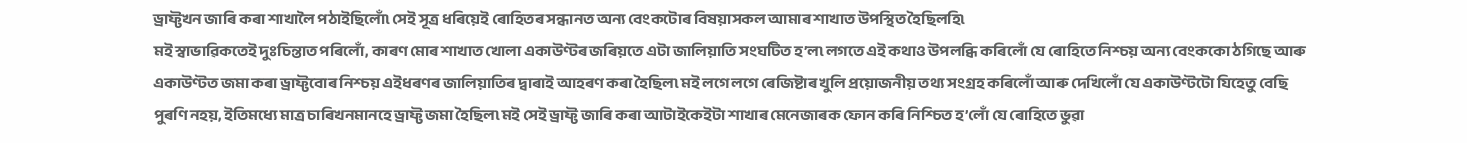ড্রাফ্টখন জাৰি কৰা শাখালৈ পঠাইছিলোঁ৷ সেই সূত্র ধৰিয়েই ৰোহিতৰ সন্ধানত অন্য বেংকটোৰ বিষয়াসকল আমাৰ শাখাত উপস্থিত হৈছিলহি৷
মই স্বাভাৱিকতেই দুঃচিন্তাত পৰিলোঁ, কাৰণ মোৰ শাখাত খোলা একাউণ্টৰ জৰিয়তে এটা জালিয়াতি সংঘটিত হ’ল৷ লগতে এই কথাও উপলব্ধি কৰিলোঁ যে ৰোহিতে নিশ্চয় অন্য বেংককো ঠগিছে আৰু একাউণ্টত জমা কৰা ড্রাফ্টবোৰ নিশ্চয় এইধৰণৰ জালিয়াতিৰ দ্বাৰাই আহৰণ কৰা হৈছিল৷ মই লগে লগে ৰেজিষ্টাৰ খুলি প্রয়োজনীয় তথ্য সংগ্রহ কৰিলোঁ আৰু দেখিলোঁ যে একাউণ্টটো যিহেতু বেছি পুৰণি নহয়, ইতিমধ্যে মাত্র চাৰিখনমানহে ড্রাফ্ট জমা হৈছিল৷ মই সেই ড্রাফ্ট জাৰি কৰা আটাইকেইটা শাখাৰ মেনেজাৰক ফোন কৰি নিশ্চিত হ’লোঁ যে ৰোহিতে ভুৱা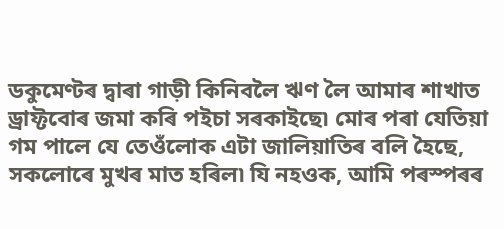ডকুমেণ্টৰ দ্বাৰা গাড়ী কিনিবলৈ ঋণ লৈ আমাৰ শাখাত ড্রাফ্টবোৰ জমা কৰি পইচা সৰকাইছে৷ মোৰ পৰা যেতিয়া গম পালে যে তেওঁলোক এটা জালিয়াতিৰ বলি হৈছে, সকলোৰে মুখৰ মাত হৰিল৷ যি নহওক, আমি পৰস্পৰৰ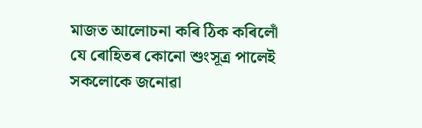মাজত আলোচনা কৰি ঠিক কৰিলোঁ যে ৰোহিতৰ কোনো শুংসূত্র পালেই সকলোকে জনোৱা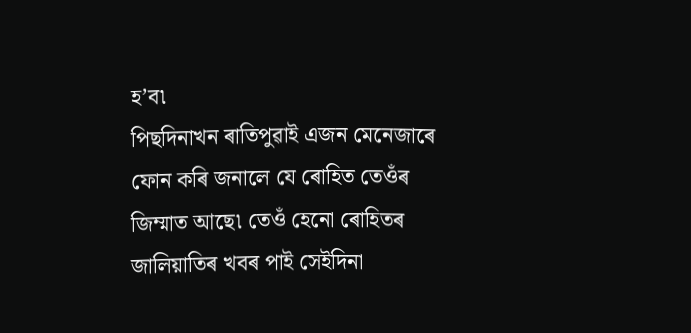হ’ব৷
পিছদিনাখন ৰাতিপুৱাই এজন মেনেজাৰে ফোন কৰি জনালে যে ৰোহিত তেওঁৰ জিম্মাত আছে৷ তেওঁ হেনো ৰোহিতৰ জালিয়াতিৰ খবৰ পাই সেইদিনা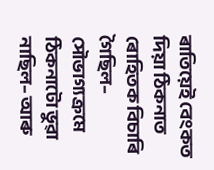ৰাতিয়েই বেংকত দিয়া ঠিকনাত ৰোহিতক বিচাৰি গৈছিল– সৌভাগ্যক্রমে ঠিকনাটো ভুৱা নাছিল– আৰু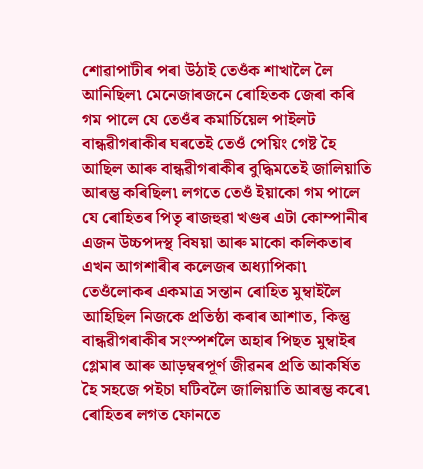শোৱাপাটীৰ পৰা উঠাই তেওঁক শাখালৈ লৈ আনিছিল৷ মেনেজাৰজনে ৰোহিতক জেৰা কৰি গম পালে যে তেওঁৰ কমার্চিয়েল পাইলট বান্ধৱীগৰাকীৰ ঘৰতেই তেওঁ পেয়িং গেষ্ট হৈ আছিল আৰু বান্ধৱীগৰাকীৰ বুদ্ধিমতেই জালিয়াতি আৰম্ভ কৰিছিল৷ লগতে তেওঁ ইয়াকো গম পালে যে ৰোহিতৰ পিতৃ ৰাজহুৱা খণ্ডৰ এটা কোম্পানীৰ এজন উচ্চপদস্থ বিষয়া আৰু মাকো কলিকতাৰ এখন আগশাৰীৰ কলেজৰ অধ্যাপিকা৷ তেওঁলোকৰ একমাত্র সন্তান ৰোহিত মুম্বাইলৈ আহিছিল নিজকে প্রতিষ্ঠা কৰাৰ আশাত, কিন্তু বান্ধৱীগৰাকীৰ সংস্পর্শলৈ অহাৰ পিছত মুম্বাইৰ গ্লেমাৰ আৰু আড়ম্বৰপূর্ণ জীৱনৰ প্রতি আকর্ষিত হৈ সহজে পইচা ঘটিবলৈ জালিয়াতি আৰম্ভ কৰে৷
ৰোহিতৰ লগত ফোনতে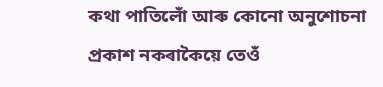কথা পাতিলোঁ আৰু কোনো অনুশোচনা প্রকাশ নকৰাকৈয়ে তেওঁ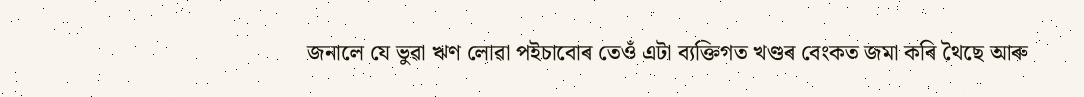জনালে যে ভুৱা ঋণ লোৱা পইচাবোৰ তেওঁ এটা ব্যক্তিগত খণ্ডৰ বেংকত জমা কৰি থৈছে আৰু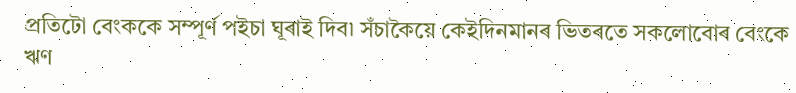প্রতিটো বেংককে সম্পূর্ণ পইচা ঘূৰাই দিব৷ সঁচাকৈয়ে কেইদিনমানৰ ভিতৰতে সকলোবোৰ বেংকে ঋণ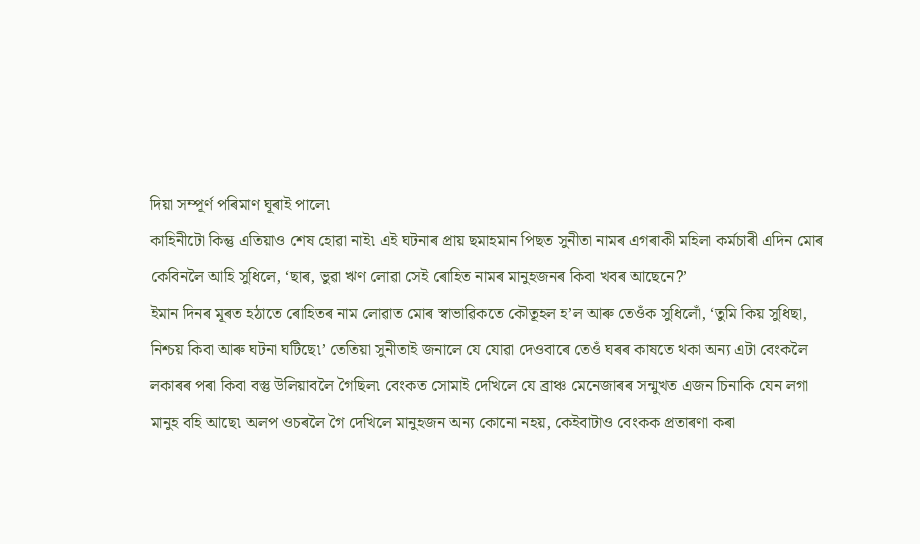দিয়া সম্পূর্ণ পৰিমাণ ঘূৰাই পালে৷
কাহিনীটো কিন্তু এতিয়াও শেষ হোৱা নাই৷ এই ঘটনাৰ প্রায় ছমাহমান পিছত সুনীতা নামৰ এগৰাকী মহিলা কর্মচাৰী এদিন মোৰ কেবিনলৈ আহি সুধিলে, ‘ছাৰ, ভুৱা ঋণ লোৱা সেই ৰোহিত নামৰ মানুহজনৰ কিবা খবৰ আছেনে?’
ইমান দিনৰ মূৰত হঠাতে ৰোহিতৰ নাম লোৱাত মোৰ স্বাভাৱিকতে কৌতূহল হ’ল আৰু তেওঁক সুধিলোঁ, ‘তুমি কিয় সুধিছা, নিশ্চয় কিবা আৰু ঘটনা ঘটিছে৷’ তেতিয়া সুনীতাই জনালে যে যোৱা দেওবাৰে তেওঁ ঘৰৰ কাষতে থকা অন্য এটা বেংকলৈ লকাৰৰ পৰা কিবা বস্তু উলিয়াবলৈ গৈছিল৷ বেংকত সোমাই দেখিলে যে ব্রাঞ্চ মেনেজাৰৰ সন্মুখত এজন চিনাকি যেন লগা মানুহ বহি আছে৷ অলপ ওচৰলৈ গৈ দেখিলে মানুহজন অন্য কোনো নহয়, কেইবাটাও বেংকক প্রতাৰণা কৰা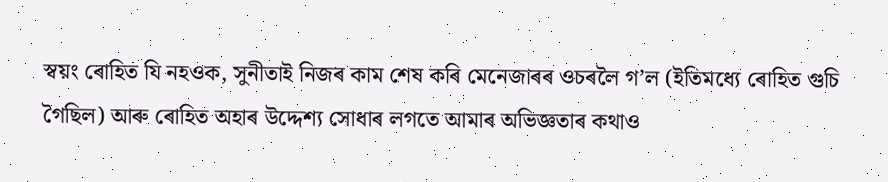স্বয়ং ৰোহিত যি নহওক, সুনীতাই নিজৰ কাম শেষ কৰি মেনেজাৰৰ ওচৰলৈ গ’ল (ইতিমধ্যে ৰোহিত গুচি গৈছিল) আৰু ৰোহিত অহাৰ উদ্দেশ্য সোধাৰ লগতে আমাৰ অভিজ্ঞতাৰ কথাও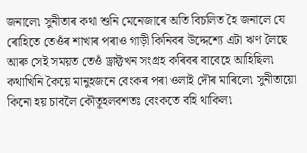জনালে৷ সুনীতাৰ কথা শুনি মেনেজাৰে অতি বিচলিত হৈ জনালে যে ৰোহিতে তেওঁৰ শাখাৰ পৰাও গাড়ী কিনিবৰ উদ্দেশ্যে এটা ঋণ লৈছে আৰু সেই সময়ত তেওঁ ড্রাফ্টখন সংগ্রহ কৰিবৰ বাবেহে আহিছিল৷ কথাখিনি কৈয়ে মানুহজনে বেংকৰ পৰা ওলাই দৌৰ মাৰিলে৷ সুনীতায়ো কিনো হয় চাবলৈ কৌতূহলবশতঃ বেংকতে বহি থাকিল৷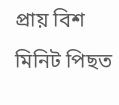প্রায় বিশ মিনিট পিছত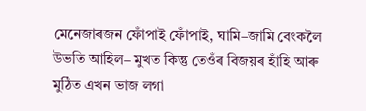মেনেজাৰজন ফোঁপাই ফোঁপাই, ঘামি–জামি বেংকলৈ উভতি আহিল– মুখত কিন্তু তেওঁৰ বিজয়ৰ হাঁহি আৰু মুঠিত এখন ভাজ লগা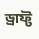ড্রাফ্ট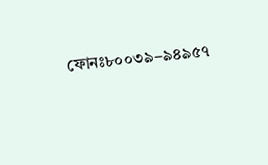ফোনঃ৮০০৩৯–৯৪৯৫৭